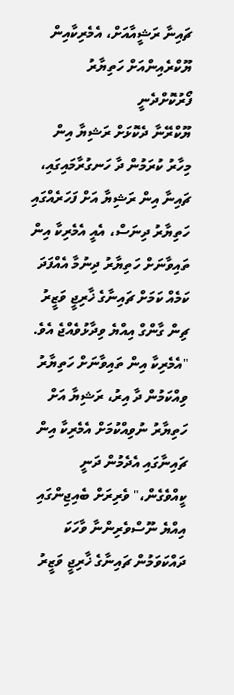ޗައިނާ ރަޝީއާއަށް، އެމެރިކާއިން ޔޫކްރެއިންއަށް ހަތިޔާރު ފޯރުކޮށްދެނީ
ޔޫކްރޭނާ ދެކޮޅަށް ރަޝިޔާ އިން މިހާރު ކުރަމުން ދާ ހަނގުރާމައިގައި، ޗައިނާ އިން ރަޝިޔާ އަށް ފަހަރެއްގައި ހަތިޔާރު ދިނަސް، އެއީ އެމެރިކާ އިން ތައިވާނަށް ހަތިޔާރު ދިނުމާ އެއްފަދަ ކަމެއް ކަމަށް ޗައިނާގެ ޚާރިޖީ ވަޒީރު ޗިން ގާންގް އިއްޔެ ވިދާޅުވެއްޖެ އެވެ.
"އެމެރިކާ އިން ތައިވާނަށް ހަތިޔާރު ވިއްކަމުން ދާ އިރު، ރަޝިޔާ އަށް ހަތިޔާރު ނުވިއްކުމަށް އެމެރިކާ އިން ޗައިނާގައި އެދެމުން ދަނީ ކީއްވެގެން،" ވެރިރަށް ބެއިޖިންގައި އިއްޔެ ނޫސްވެރިންނާ ވާހަކަ ދައްކަވަމުން ޗައިނާގެ ޚާރިޖީ ވަޒީރު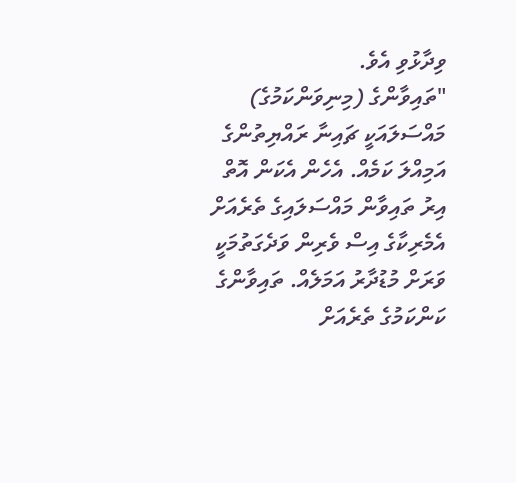ވިދާޅުވި އެވެ.
"ތައިވާންގެ (މިނިވަންކަމުގެ) މައްސަލައަކީ ޗައިނާ ރައްޔިތުންގެ އަމިއްލަ ކަމެއް. އެހެން އެކަން އޮތް އިރު ތައިވާން މައްސަލައިގެ ތެރެއަށް އެމެރިކާގެ އިސް ވެރިން ވަދެގަތުމަކީ ވަރަށް މުޑުދާރު އަމަލެއް. ތައިވާންގެ ކަންކަމުގެ ތެރެއަށް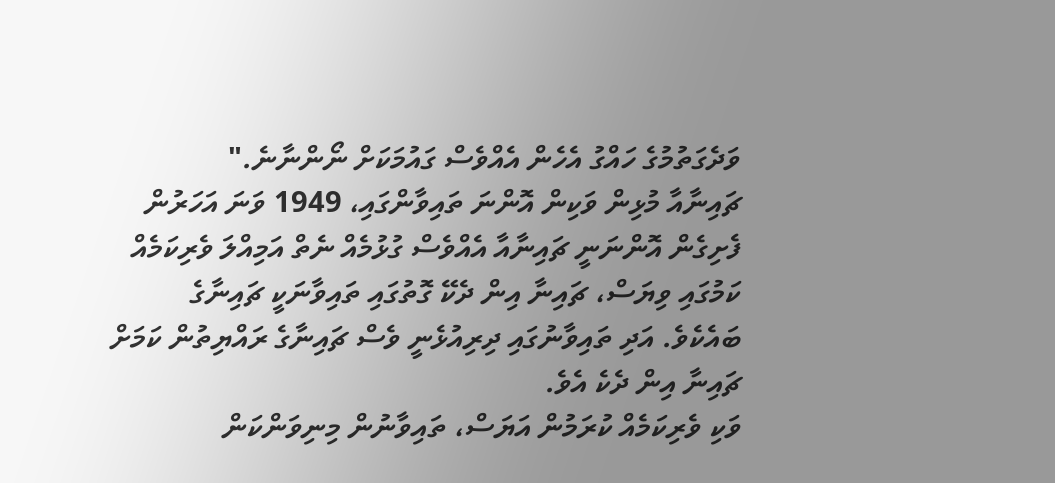ވަދެގަތުމުގެ ހައްގު އެހެން އެއްވެސް ގައުމަކަށް ނޯންނާނެ."
ޗައިނާއާ މުޅިން ވަކިން އޮންނަ ތައިވާންގައި، 1949 ވަނަ އަހަރުން ފެށިގެން އޮންނަނީ ޗައިނާއާ އެއްވެސް ގުޅުމެއް ނެތް އަމިއްލަ ވެރިކަމެއް ކަމުގައި ވިޔަސް، ޗައިނާ އިން ދެކޭ ގޮތުގައި ތައިވާނަކީ ޗައިނާގެ ބައެކެވެ. އަދި ތައިވާނުގައި ދިރިއުޅެނީ ވެސް ޗައިނާގެ ރައްޔިތުން ކަމަށް ޗައިނާ އިން ދެކެ އެވެ.
ވަކި ވެރިކަމެއް ކުރަމުން އަޔަސް، ތައިވާނުން މިނިވަންކަން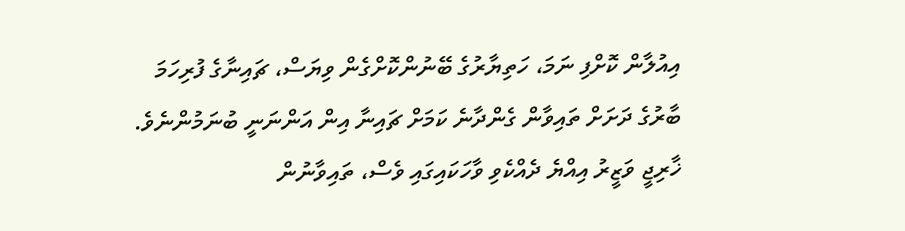އިއުލާން ކޮށްފި ނަމަ، ހަތިޔާރުގެ ބޭނުންކޮށްގެން ވިޔަސް، ޗައިނާގެ ފުރިހަމަ ބާރުގެ ދަށަށް ތައިވާން ގެންދާނެ ކަމަށް ޗައިނާ އިން އަންނަނީ ބުނަމުންނެވެ. ޚާރިޖީ ވަޒީރު އިއްޔެ ދެއްކެވި ވާހަކައިގައި ވެސް، ތައިވާނުން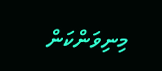މިނިވަންކަން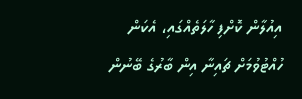އިއުލާން ކޮށްފި ހާލަތެއްގައި، އެކަން ހުއްޓުވުމަށް ޗައިނާ އިން ބާރުގެ ބޭނުން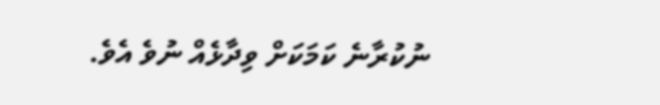ނުކުރާނެ ކަމަކަށް ވިދާޅެއް ނުވެ އެވެ.